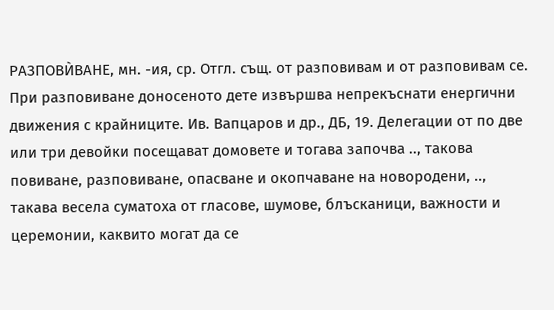РАЗПОВЍВАНЕ, мн. -ия, ср. Отгл. същ. от разповивам и от разповивам се. При разповиване доносеното дете извършва непрекъснати енергични движения с крайниците. Ив. Вапцаров и др., ДБ, 19. Делегации от по две или три девойки посещават домовете и тогава започва .., такова повиване, разповиване, опасване и окопчаване на новородени, .., такава весела суматоха от гласове, шумове, блъсканици, важности и церемонии, каквито могат да се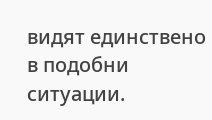видят единствено в подобни ситуации.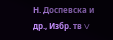Н. Доспевска и др., Избр. тв V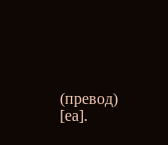(превод) [еа].